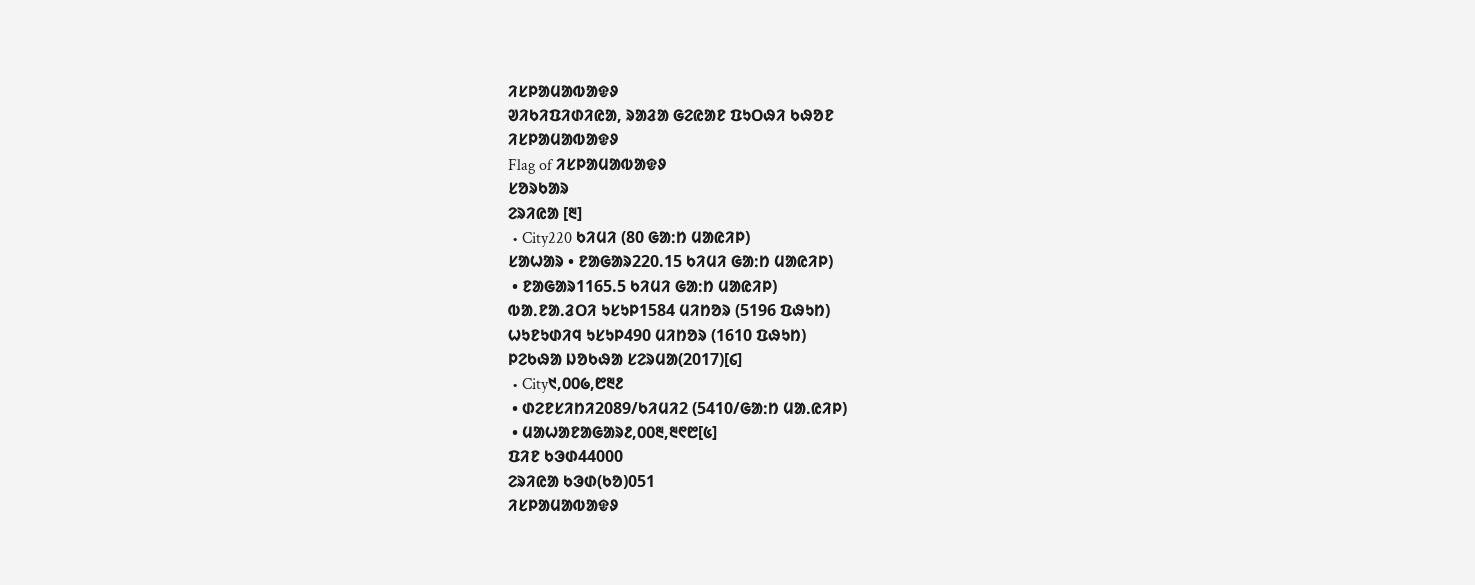ᱤᱥᱞᱟᱢᱟᱵᱟᱫᱽ
ᱣᱤᱠᱤᱯᱤᱰᱤᱭᱟ, ᱨᱟᱲᱟ ᱜᱮᱭᱟᱱ ᱯᱩᱛᱷᱤ ᱠᱷᱚᱱ
ᱤᱥᱞᱟᱢᱟᱵᱟᱫᱽ
Flag of ᱤᱥᱞᱟᱢᱟᱵᱟᱫᱽ
ᱥᱚᱨᱠᱟᱨ
ᱮᱨᱤᱭᱟ [᱓]
 • City220 ᱠᱤᱢᱤ (80 ᱜᱟᱺᱴ ᱢᱟᱭᱤᱞ)
ᱥᱟᱦᱟᱨ • ᱱᱟᱜᱟᱨ220.15 ᱠᱤᱢᱤ ᱜᱟᱺᱴ ᱢᱟᱭᱤᱞ)
 • ᱱᱟᱜᱟᱨ1165.5 ᱠᱤᱢᱤ ᱜᱟᱺᱴ ᱢᱟᱭᱤᱞ)
ᱵᱟᱹᱱᱟᱹᱲᱛᱤ ᱩᱥᱩᱞ1584 ᱢᱤᱴᱚᱨ (5196 ᱯᱷᱩᱴ)
ᱦᱩᱱᱩᱰᱤᱧ ᱩᱥᱩᱞ490 ᱢᱤᱴᱚᱨ (1610 ᱯᱷᱩᱴ)
ᱞᱮᱠᱷᱟ ᱡᱚᱠᱷᱟ ᱥᱮᱨᱢᱟ(2017)[᱔]
 • City᱑,᱐᱐᱙,᱘᱓᱒
 • ᱰᱮᱱᱥᱤᱴᱤ2089/ᱠᱤᱢᱤ2 (5410/ᱜᱟᱺᱴ ᱢᱟᱹᱭᱤᱞ)
 • ᱢᱟᱦᱟᱱᱟᱜᱟᱨ᱒,᱐᱐᱓,᱓᱖᱘[᱕]
ᱯᱤᱱ ᱠᱳᱰ44000
ᱮᱨᱤᱭᱟ ᱠᱳᱰ(ᱠᱚ)051
ᱤᱥᱞᱟᱢᱟᱵᱟᱫᱽ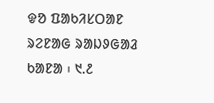ᱫᱚ ᱯᱟᱠᱤᱥᱛᱟᱱ ᱨᱮᱱᱟᱜ ᱨᱟᱡᱽᱜᱟᱲ ᱠᱟᱱᱟ ᱾ ᱑.᱒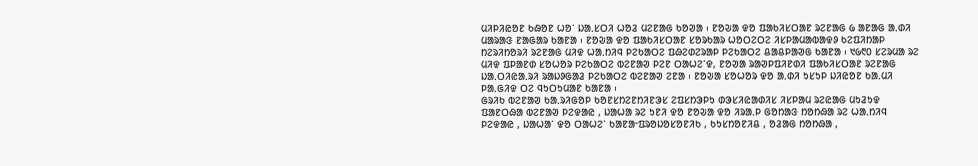ᱢᱤᱞᱤᱭᱚᱱ ᱠᱷᱚᱱ ᱦᱚᱸ ᱡᱟᱹᱥᱛᱤ ᱦᱚᱲ ᱢᱮᱱᱟᱜ ᱠᱚᱣᱟ ᱾ ᱱᱚᱶᱟ ᱫᱚ ᱯᱟᱠᱤᱥᱛᱟᱱ ᱨᱮᱱᱟᱜ ᱙ ᱟᱱᱟᱜ ᱟᱹᱰᱤ ᱢᱟᱨᱟᱝ ᱱᱟᱜᱟᱨ ᱠᱟᱱᱟ ᱾ ᱱᱚᱶᱟ ᱫᱚ ᱯᱟᱠᱤᱥᱛᱟᱱ ᱥᱚᱨᱠᱟᱨ ᱦᱚᱛᱮᱛᱮ ᱤᱥᱞᱟᱢᱟᱵᱟᱫᱽ ᱠᱮᱯᱤᱴᱟᱞ ᱴᱮᱨᱤᱴᱚᱨᱤ ᱨᱮᱱᱟᱜ ᱢᱤᱫ ᱦᱟᱹᱴᱤᱧ ᱞᱮᱠᱟᱛᱮ ᱯᱷᱮᱰᱮᱨᱟᱞ ᱞᱮᱠᱟᱛᱮ ᱪᱟᱪᱞᱟᱣᱜ ᱠᱟᱱᱟ ᱾ ᱑᱙᱖᱐ ᱥᱮᱨᱢᱟ ᱨᱮ ᱢᱤᱫ ᱯᱞᱟᱱᱰ ᱥᱚᱦᱚᱨ ᱞᱮᱠᱟᱛᱮ ᱵᱮᱱᱟᱣ ᱞᱮᱱ ᱛᱟᱦᱮᱸᱫ, ᱱᱚᱣᱟ ᱨᱟᱣᱞᱯᱤᱱᱰᱤ ᱯᱟᱠᱤᱥᱛᱟᱱ ᱨᱮᱱᱟᱜ ᱡᱟᱹᱛᱤᱭᱟᱹᱨᱤ ᱨᱟᱡᱽᱜᱟᱲ ᱞᱮᱠᱟᱛᱮ ᱵᱮᱱᱟᱣ ᱮᱱᱟ ᱾ ᱱᱚᱶᱟ ᱥᱚᱦᱚᱨ ᱫᱚ ᱟᱹᱰᱤ ᱩᱥᱩᱞ ᱡᱤᱭᱚᱱ ᱠᱟᱹᱢᱤ ᱞᱟᱹᱜᱤᱫ ᱛᱮ ᱧᱩᱛᱩᱢᱟᱱ ᱠᱟᱱᱟ ᱾
ᱜᱨᱤᱠ ᱵᱮᱱᱟᱣ ᱠᱟᱹᱨᱤᱜᱚᱞ ᱠᱚᱱᱥᱴᱮᱱᱴᱤᱱᱳᱥ ᱮᱯᱥᱴᱳᱞᱩ ᱰᱳᱥᱤᱭᱟᱰᱤᱥ ᱤᱥᱞᱟᱢ ᱨᱮᱭᱟᱜ ᱢᱩᱲᱩᱫ ᱯᱟᱱᱛᱷᱟ ᱵᱮᱱᱟᱣ ᱞᱮᱫᱟᱭ , ᱡᱟᱦᱟ ᱨᱮ ᱩᱱᱤ ᱫᱚ ᱱᱚᱶᱟ ᱫᱚ ᱤᱨᱟᱹᱞ ᱜᱚᱴᱟᱝ ᱴᱚᱴᱷᱟ ᱨᱮ ᱦᱟᱹᱴᱤᱧ ᱞᱮᱫᱟᱭ , ᱡᱟᱦᱟᱸ ᱫᱚ ᱛᱟᱦᱮᱸ ᱠᱟᱱᱟᱼᱯᱨᱚᱡᱚᱥᱚᱱᱤᱠ , ᱠᱩᱥᱴᱚᱱᱤᱪ , ᱚᱲᱟᱜ ᱴᱚᱴᱷᱟ ,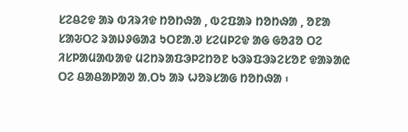ᱥᱮᱪᱮᱫ ᱟᱨ ᱵᱤᱨᱤᱫ ᱴᱚᱴᱷᱟ , ᱵᱮᱯᱟᱨ ᱴᱚᱴᱷᱟ , ᱚᱱᱟ ᱥᱟᱶᱛᱮ ᱨᱟᱡᱽᱜᱟᱲ ᱩᱛᱱᱟᱹᱣ ᱥᱮᱢᱞᱮᱫ ᱟᱜ ᱜᱚᱲᱚ ᱛᱮ ᱤᱥᱞᱟᱢᱟᱵᱟᱫ ᱢᱮᱴᱨᱟᱯᱳᱞᱮᱴᱚᱱ ᱠᱳᱨᱯᱳᱨᱮᱥᱚᱱ ᱫᱟᱨᱟᱭ ᱛᱮ ᱪᱟᱪᱟᱞᱟᱣ ᱟᱹᱛᱩ ᱟᱨ ᱦᱚᱨᱥᱟᱜ ᱴᱚᱴᱷᱟ ᱾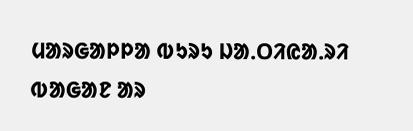ᱢᱟᱨᱜᱟᱞᱞᱟ ᱵᱩᱨᱩ ᱡᱟᱹᱛᱤᱭᱟᱹᱨᱤ ᱵᱟᱜᱟᱱ ᱟᱨ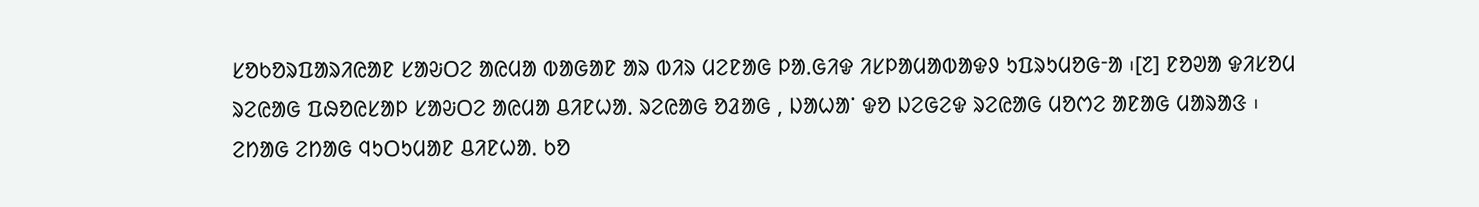ᱥᱚᱠᱚᱨᱯᱟᱨᱤᱭᱟᱱ ᱥᱟᱶᱛᱮ ᱟᱭᱢᱟ ᱵᱟᱜᱟᱱ ᱟᱨ ᱵᱤᱨ ᱢᱮᱱᱟᱜ ᱞᱟᱹᱜᱤᱫ ᱤᱥᱞᱟᱢᱟᱵᱟᱫᱽ ᱩᱯᱨᱩᱢᱚᱜᱼᱟ ᱾[᱗] ᱱᱚᱣᱟ ᱫᱤᱥᱚᱢ ᱨᱮᱭᱟᱜ ᱯᱷᱚᱭᱥᱟᱞ ᱥᱟᱶᱛᱮ ᱟᱭᱢᱟ ᱪᱤᱱᱦᱟᱹ ᱨᱮᱭᱟᱜ ᱚᱲᱟᱜ , ᱡᱟᱦᱟᱸ ᱫᱚ ᱡᱮᱜᱮᱫ ᱨᱮᱭᱟᱜ ᱢᱚᱬᱮ ᱟᱱᱟᱜ ᱢᱟᱨᱟᱝ ᱾ ᱮᱴᱟᱜ ᱮᱴᱟᱜ ᱧᱩᱛᱩᱢᱟᱱ ᱪᱤᱱᱦᱟᱹ ᱠᱚ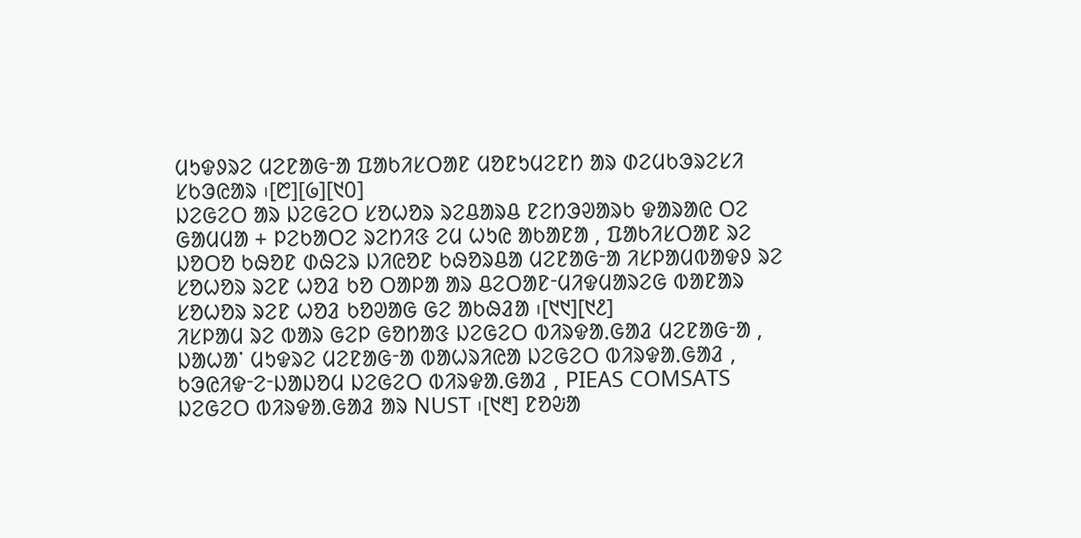ᱢᱩᱫᱽᱨᱮ ᱢᱮᱱᱟᱜᱼᱟ ᱯᱟᱠᱤᱥᱛᱟᱱ ᱢᱚᱱᱩᱢᱮᱱᱴ ᱟᱨ ᱰᱮᱢᱠᱳᱨᱮᱥᱤ ᱥᱠᱳᱭᱟᱨ ᱾[᱘][᱙][᱑᱐]
ᱡᱮᱜᱮᱛ ᱟᱨ ᱡᱮᱜᱮᱛ ᱥᱚᱦᱚᱨ ᱨᱮᱪᱟᱨᱪ ᱱᱮᱴᱳᱣᱟᱨᱠ ᱫᱟᱨᱟᱭ ᱛᱮ ᱜᱟᱢᱢᱟ + ᱞᱮᱠᱟᱛᱮ ᱨᱮᱴᱤᱝ ᱮᱢ ᱦᱩᱭ ᱟᱠᱟᱱᱟ , ᱯᱟᱠᱤᱥᱛᱟᱱ ᱨᱮ ᱡᱚᱛᱚ ᱠᱷᱚᱱ ᱰᱷᱮᱨ ᱡᱤᱭᱚᱱ ᱠᱷᱚᱨᱪᱟ ᱢᱮᱱᱟᱜᱼᱟ ᱤᱥᱞᱟᱢᱵᱟᱫᱽ ᱨᱮ ᱥᱚᱦᱚᱨ ᱨᱮᱱ ᱦᱚᱲ ᱠᱚ ᱛᱟᱞᱟ ᱟᱨ ᱪᱮᱛᱟᱱᱼᱢᱤᱫᱢᱟᱨᱮᱜ ᱵᱟᱱᱟᱨ ᱥᱚᱦᱚᱨ ᱨᱮᱱ ᱦᱚᱲ ᱠᱚᱣᱟᱜ ᱜᱮ ᱟᱠᱷᱲᱟ ᱾[᱑᱑][᱑᱒]
ᱤᱥᱞᱟᱢ ᱨᱮ ᱵᱟᱨ ᱜᱮᱞ ᱜᱚᱴᱟᱝ ᱡᱮᱜᱮᱛ ᱵᱤᱨᱫᱟᱹᱜᱟᱲ ᱢᱮᱱᱟᱜᱼᱟ , ᱡᱟᱦᱟᱸ ᱢᱩᱫᱨᱮ ᱢᱮᱱᱟᱜᱼᱟ ᱵᱟᱦᱨᱤᱭᱟ ᱡᱮᱜᱮᱛ ᱵᱤᱨᱫᱟᱹᱜᱟᱲ , ᱠᱳᱭᱤᱫᱼᱮᱼᱡᱟᱡᱚᱢ ᱡᱮᱜᱮᱛ ᱵᱤᱨᱫᱟᱹᱜᱟᱲ , PIEAS COMSATS ᱡᱮᱜᱮᱛ ᱵᱤᱨᱫᱟᱹᱜᱟᱲ ᱟᱨ NUST ᱾[᱑᱓] ᱱᱚᱶᱟ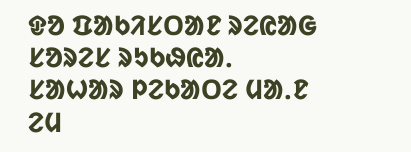ᱫᱚ ᱯᱟᱠᱤᱥᱛᱟᱱ ᱨᱮᱭᱟᱜ ᱥᱚᱨᱮᱥ ᱨᱩᱠᱷᱭᱟᱹ ᱥᱟᱦᱟᱨ ᱞᱮᱠᱟᱛᱮ ᱢᱟᱹᱱ ᱮᱢ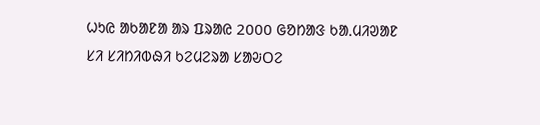ᱦᱩᱭ ᱟᱠᱟᱱᱟ ᱟᱨ ᱯᱨᱟᱭ 2000 ᱜᱚᱴᱟᱝ ᱠᱟᱹᱢᱤᱣᱟᱱ ᱥᱤ ᱥᱤᱴᱤᱵᱷᱤ ᱠᱮᱢᱮᱨᱟ ᱥᱟᱶᱛᱮ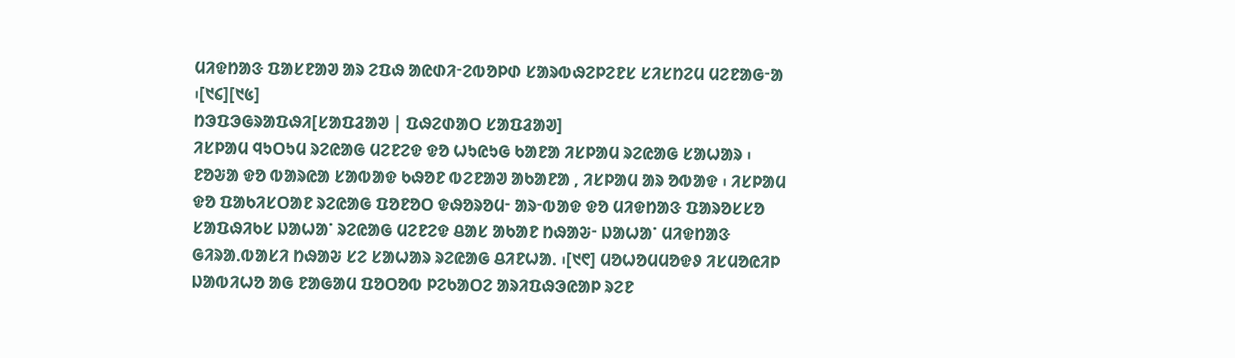ᱢᱤᱫᱴᱟᱝ ᱯᱟᱥᱱᱟᱣ ᱟᱨ ᱮᱯᱷ ᱟᱭᱰᱤᱼᱮᱵᱚᱞᱰ ᱥᱟᱨᱵᱷᱮᱞᱮᱱᱥ ᱥᱤᱥᱴᱮᱢ ᱢᱮᱱᱟᱜᱼᱟ ᱾[᱑᱔][᱑᱕]
ᱴᱳᱯᱳᱜᱨᱟᱯᱷᱤ[ᱥᱟᱯᱲᱟᱣ | ᱯᱷᱮᱰᱟᱛ ᱥᱟᱯᱲᱟᱣ]
ᱤᱥᱞᱟᱢ ᱧᱩᱛᱩᱢ ᱨᱮᱭᱟᱜ ᱢᱮᱱᱮᱫ ᱫᱚ ᱦᱩᱭᱩᱜ ᱠᱟᱱᱟ ᱤᱥᱞᱟᱢ ᱨᱮᱭᱟᱜ ᱥᱟᱦᱟᱨ ᱾ ᱱᱚᱶᱟ ᱫᱚ ᱵᱟᱨᱭᱟ ᱥᱟᱵᱟᱫ ᱠᱷᱚᱱ ᱵᱮᱱᱟᱣ ᱟᱠᱟᱱᱟ , ᱤᱥᱞᱟᱢ ᱟᱨ ᱚᱵᱟᱫ ᱾ ᱤᱥᱞᱟᱢ ᱫᱚ ᱯᱟᱠᱤᱥᱛᱟᱱ ᱨᱮᱭᱟᱜ ᱯᱚᱱᱚᱛ ᱫᱷᱚᱨᱚᱢᱼ ᱟᱨᱼᱵᱟᱫ ᱫᱚ ᱢᱤᱫᱴᱟᱝ ᱯᱟᱨᱚᱥᱥᱚ ᱥᱟᱯᱷᱤᱠᱥ ᱡᱟᱦᱟᱸ ᱨᱮᱭᱟᱜ ᱢᱮᱱᱮᱫ ᱪᱟᱥ ᱟᱠᱟᱱ ᱴᱷᱟᱶᱼ ᱡᱟᱦᱟᱸ ᱢᱤᱫᱴᱟᱝ ᱜᱤᱨᱟᱹᱵᱟᱥᱤ ᱴᱷᱟᱶ ᱥᱮ ᱥᱟᱦᱟᱨ ᱨᱮᱭᱟᱜ ᱪᱤᱱᱦᱟᱹ ᱾[᱑᱖] ᱢᱚᱦᱚᱢᱢᱚᱫᱽ ᱤᱥᱢᱚᱭᱤᱞ ᱡᱟᱵᱤᱦᱚ ᱟᱜ ᱱᱟᱜᱟᱢ ᱯᱚᱛᱚᱵ ᱞᱮᱠᱟᱛᱮ ᱟᱨᱤᱯᱷᱳᱭᱟᱞ ᱨᱮᱱ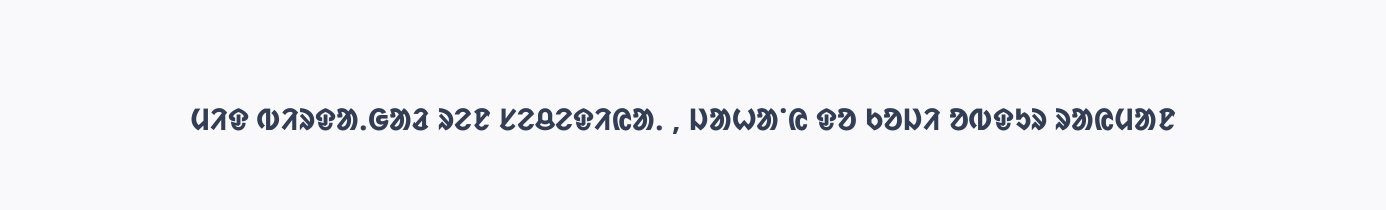ᱢᱤᱫ ᱵᱤᱨᱫᱟᱹᱜᱟᱲ ᱨᱮᱱ ᱥᱮᱪᱮᱫᱤᱭᱟᱹ , ᱡᱟᱦᱟᱸᱭ ᱫᱚ ᱠᱚᱡᱤ ᱚᱵᱫᱩᱨ ᱨᱟᱭᱢᱟᱱ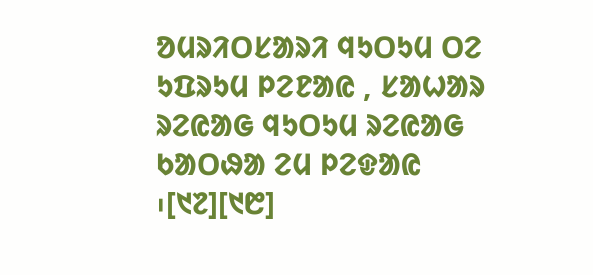ᱚᱢᱨᱤᱛᱥᱟᱨᱤ ᱧᱩᱛᱩᱢ ᱛᱮ ᱩᱯᱨᱩᱢ ᱞᱮᱱᱟᱭ , ᱥᱟᱦᱟᱨ ᱨᱮᱭᱟᱜ ᱧᱩᱛᱩᱢ ᱨᱮᱭᱟᱜ ᱠᱟᱛᱷᱟ ᱮᱢ ᱞᱮᱫᱟᱭ ᱾[᱑᱗][᱑᱘]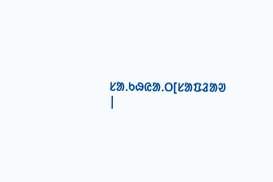ᱥᱟᱹᱠᱷᱭᱟᱹᱛ[ᱥᱟᱯᱲᱟᱣ |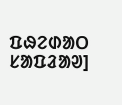ᱯᱷᱮᱰᱟᱛ ᱥᱟᱯᱲᱟᱣ]